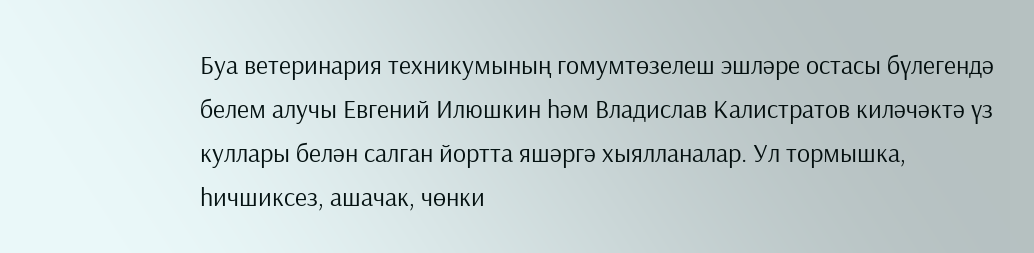Буа ветеринария техникумының гомумтөзелеш эшләре остасы бүлегендә белем алучы Евгений Илюшкин һәм Владислав Калистратов киләчәктә үз куллары белән салган йортта яшәргә хыялланалар. Ул тормышка, һичшиксез, ашачак, чөнки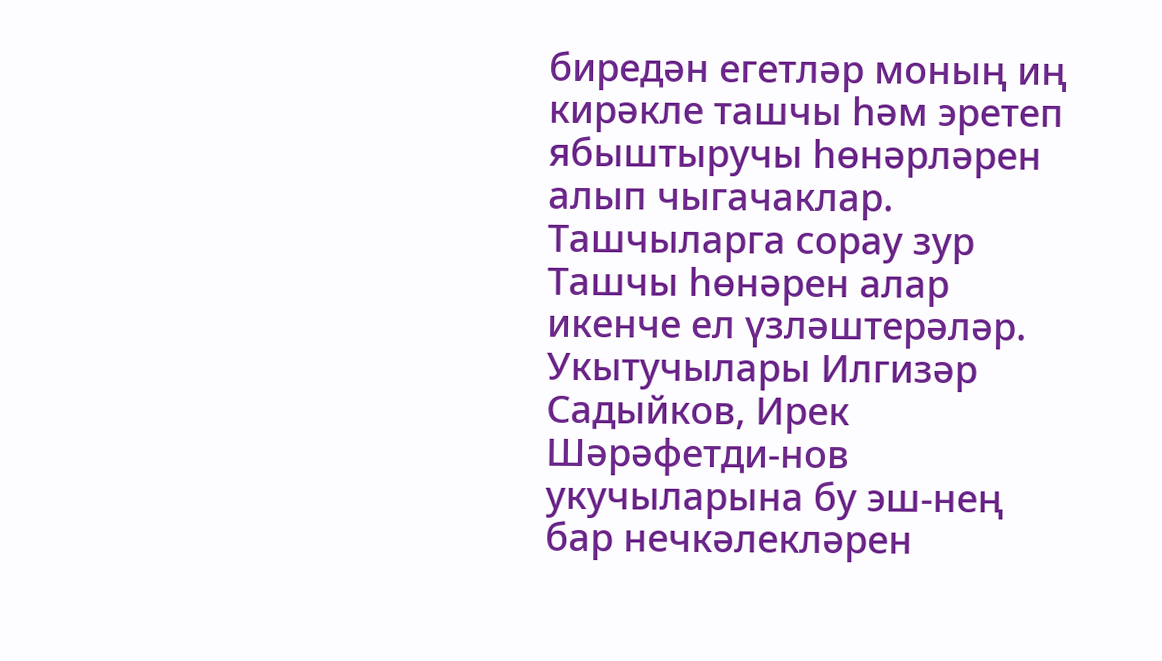биредән егетләр моның иң кирәкле ташчы һәм эретеп ябыштыручы һөнәрләрен алып чыгачаклар.
Ташчыларга сорау зур
Ташчы һөнәрен алар икенче ел үзләштерәләр. Укытучылары Илгизәр Садыйков, Ирек Шәрәфетди-нов укучыларына бу эш-нең бар нечкәлекләрен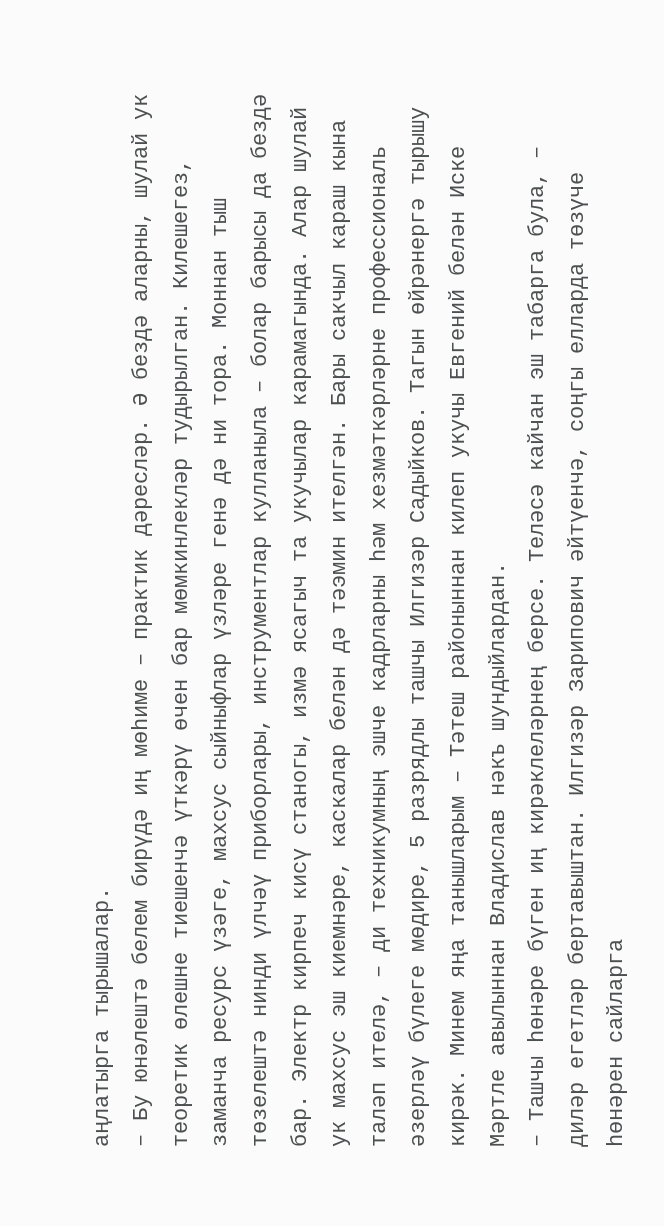аңлатырга тырышалар.
– Бу юнәлештә белем бирүдә иң мөһиме – практик дәресләр. Ә бездә аларны, шулай ук теоретик өлешне тиешенчә үткәрү өчен бар мөмкинлекләр тудырылган. Килешегез, заманча ресурс үзәге, махсус сыйныфлар үзләре генә дә ни тора. Моннан тыш төзелештә нинди үлчәү приборлары, инструментлар кулланыла – болар барысы да бездә бар. Электр кирпеч кисү станогы, измә ясагыч та укучылар карамагында. Алар шулай ук махсус эш киемнәре, каскалар белән дә тәэмин ителгән. Бары сакчыл караш кына таләп ителә, – ди техникумның эшче кадрларны һәм хезмәткәрләрне профессиональ әзерләү бүлеге мөдире, 5 разрядлы ташчы Илгизәр Садыйков. Тагын өйрәнергә тырышу кирәк. Минем яңа танышларым – Тәтеш районыннан килеп укучы Евгений белән Иске Мәртле авылыннан Владислав нәкъ шундыйлардан.
– Ташчы һөнәре бүген иң кирәклеләрнең берсе. Теләсә кайчан эш табарга була, – диләр егетләр бертавыштан. Илгизәр Зарипович әйтүенчә, соңгы елларда төзүче һөнәрен сайларга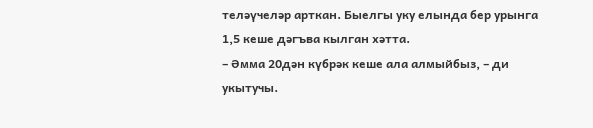теләүчеләр арткан. Быелгы уку елында бер урынга 1,5 кеше дәгъва кылган хәтта.
– Әмма 20дән күбрәк кеше ала алмыйбыз, – ди укытучы.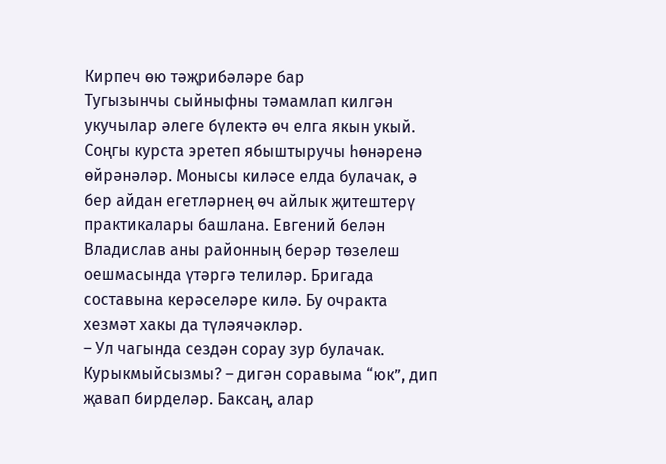Кирпеч өю тәҗрибәләре бар
Тугызынчы сыйныфны тәмамлап килгән укучылар әлеге бүлектә өч елга якын укый. Соңгы курста эретеп ябыштыручы һөнәренә өйрәнәләр. Монысы киләсе елда булачак, ә бер айдан егетләрнең өч айлык җитештерү практикалары башлана. Евгений белән Владислав аны районның берәр төзелеш оешмасында үтәргә телиләр. Бригада составына керәселәре килә. Бу очракта хезмәт хакы да түләячәкләр.
– Ул чагында сездән сорау зур булачак. Курыкмыйсызмы? – дигән соравыма “юк”, дип җавап бирделәр. Баксаң, алар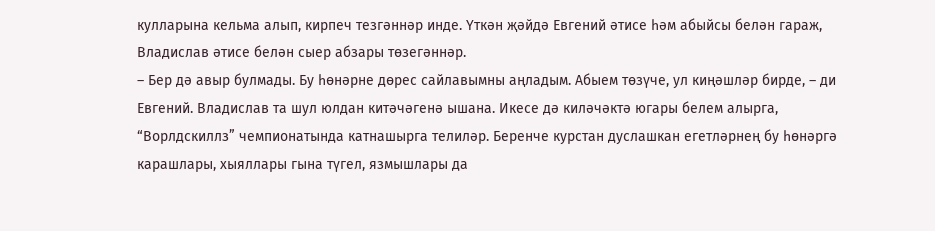кулларына кельма алып, кирпеч тезгәннәр инде. Үткән җәйдә Евгений әтисе һәм абыйсы белән гараж, Владислав әтисе белән сыер абзары төзегәннәр.
– Бер дә авыр булмады. Бу һөнәрне дөрес сайлавымны аңладым. Абыем төзүче, ул киңәшләр бирде, – ди Евгений. Владислав та шул юлдан китәчәгенә ышана. Икесе дә киләчәктә югары белем алырга, “Ворлдскиллз” чемпионатында катнашырга телиләр. Беренче курстан дуслашкан егетләрнең бу һөнәргә карашлары, хыяллары гына түгел, язмышлары да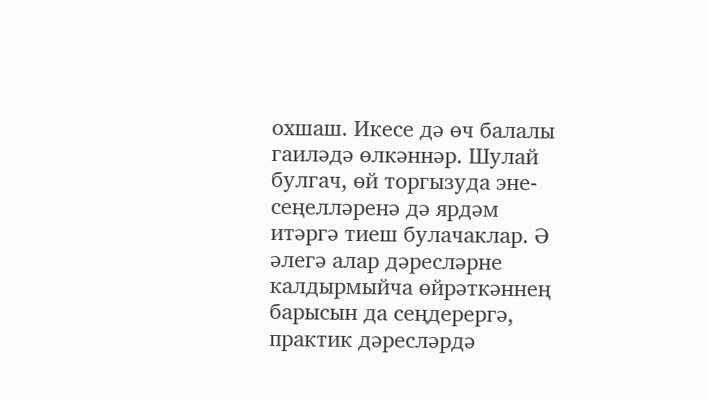охшаш. Икесе дә өч балалы гаиләдә өлкәннәр. Шулай булгач, өй торгызуда эне-сеңелләренә дә ярдәм итәргә тиеш булачаклар. Ә әлегә алар дәресләрне калдырмыйча өйрәткәннең барысын да сеңдерергә, практик дәресләрдә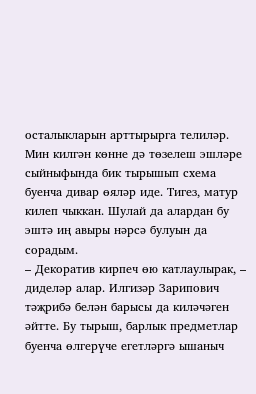осталыкларын арттырырга телиләр. Мин килгән көнне дә төзелеш эшләре сыйныфында бик тырышып схема буенча дивар өяләр иде. Тигез, матур килеп чыккан. Шулай да алардан бу эштә иң авыры нәрсә булуын да сорадым.
– Декоратив кирпеч өю катлаулырак, – диделәр алар. Илгизәр Зарипович тәҗрибә белән барысы да киләчәген әйтте. Бу тырыш, барлык предметлар буенча өлгерүче егетләргә ышаныч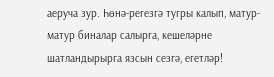аеруча зур. Һөнә-регезгә тугры калып, матур-матур биналар салырга, кешеләрне шатландырырга язсын сезгә, егетләр!